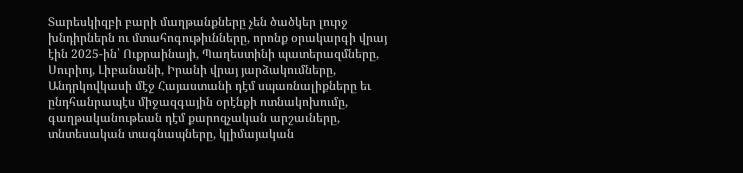Տարեսկիզբի բարի մաղթանքները չեն ծածկեր լուրջ խնդիրներն ու մտահոգութիւնները, որոնք օրակարգի վրայ էին 2025-ին՝ Ուքրաինայի, Պաղեստինի պատերազմները, Սուրիոյ, Լիբանանի, Իրանի վրայ յարձակումները, Անդրկովկասի մէջ Հայաստանի դէմ սպառնալիքները եւ ընդհանրապէս միջազգային օրէնքի ոտնակոխումը, գաղթականութեան դէմ քարոզչական արշաւները, տնտեսական տագնապները, կլիմայական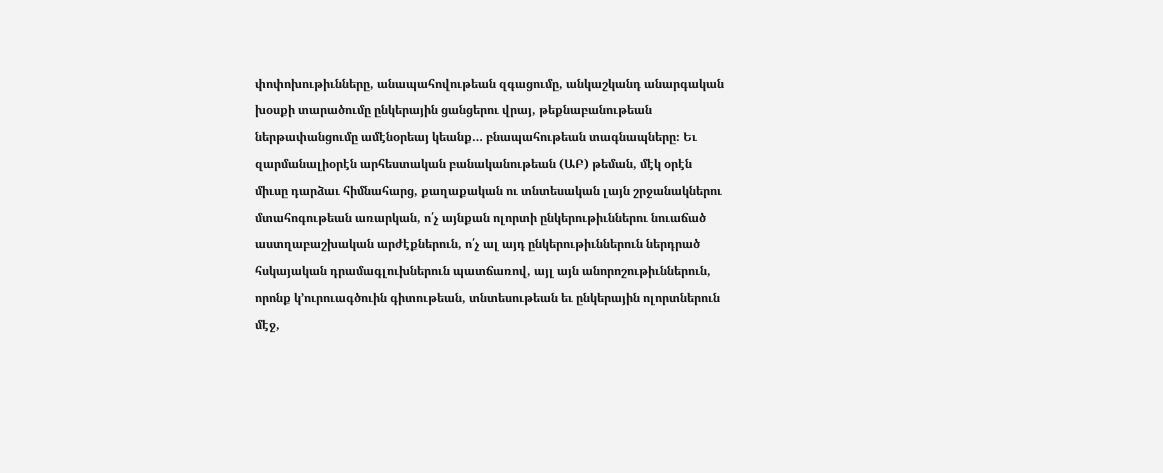փոփոխութիւնները, անապահովութեան զգացումը, անկաշկանդ անարգական խօսքի տարածումը ընկերային ցանցերու վրայ, թեքնաբանութեան ներթափանցումը ամէնօրեայ կեանք… բնապահութեան տագնապները։ Եւ զարմանալիօրէն արհեստական բանականութեան (ԱԲ) թեման, մէկ օրէն միւսը դարձաւ հիմնահարց, քաղաքական ու տնտեսական լայն շրջանակներու մտահոգութեան առարկան, ո՛չ այնքան ոլորտի ընկերութիւններու նուաճած աստղաբաշխական արժէքներուն, ո՛չ ալ այդ ընկերութիւններուն ներդրած հսկայական դրամագլուխներուն պատճառով, այլ այն անորոշութիւններուն, որոնք կ՚ուրուագծուին գիտութեան, տնտեսութեան եւ ընկերային ոլորտներուն մէջ,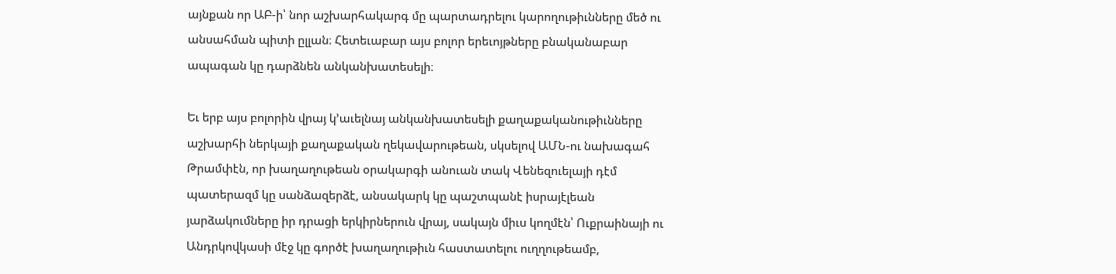այնքան որ ԱԲ-ի՝ նոր աշխարհակարգ մը պարտադրելու կարողութիւնները մեծ ու անսահման պիտի ըլլան։ Հետեւաբար այս բոլոր երեւոյթները բնականաբար ապագան կը դարձնեն անկանխատեսելի։

Եւ երբ այս բոլորին վրայ կ՚աւելնայ անկանխատեսելի քաղաքականութիւնները աշխարհի ներկայի քաղաքական ղեկավարութեան, սկսելով ԱՄՆ-ու նախագահ Թրամփէն, որ խաղաղութեան օրակարգի անուան տակ Վենեզուելայի դէմ պատերազմ կը սանձազերձէ, անսակարկ կը պաշտպանէ իսրայէլեան յարձակումները իր դրացի երկիրներուն վրայ, սակայն միւս կողմէն՝ Ուքրաինայի ու Անդրկովկասի մէջ կը գործէ խաղաղութիւն հաստատելու ուղղութեամբ,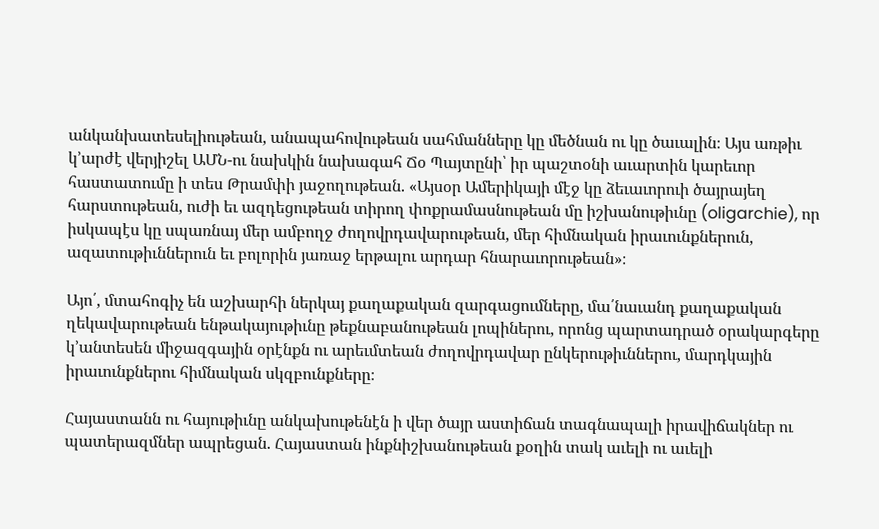անկանխատեսելիութեան, անապահովութեան սահմանները կը մեծնան ու կը ծաւալին։ Այս առթիւ կ՚արժէ վերյիշել ԱՄՆ-ու նախկին նախագահ Ճօ Պայտընի՝ իր պաշտօնի աւարտին կարեւոր հաստատումը ի տես Թրամփի յաջողութեան. «Այսօր Ամերիկայի մէջ կը ձեւաւորուի ծայրայեղ հարստութեան, ուժի եւ ազդեցութեան տիրող փոքրամասնութեան մը իշխանութիւնը (oligarchie), որ իսկապէս կը սպառնայ մեր ամբողջ ժողովրդավարութեան, մեր հիմնական իրաւունքներուն, ազատութիւններուն եւ բոլորին յառաջ երթալու արդար հնարաւորութեան»։

Այո՛, մտահոգիչ են աշխարհի ներկայ քաղաքական զարգացումները, մա՛նաւանդ քաղաքական ղեկավարութեան ենթակայութիւնը թեքնաբանութեան լոպիներու, որոնց պարտադրած օրակարգերը կ՚անտեսեն միջազգային օրէնքն ու արեւմտեան ժողովրդավար ընկերութիւններու, մարդկային իրաւունքներու հիմնական սկզբունքները։

Հայաստանն ու հայութիւնը անկախութենէն ի վեր ծայր աստիճան տագնապալի իրավիճակներ ու պատերազմներ ապրեցան. Հայաստան ինքնիշխանութեան քօղին տակ աւելի ու աւելի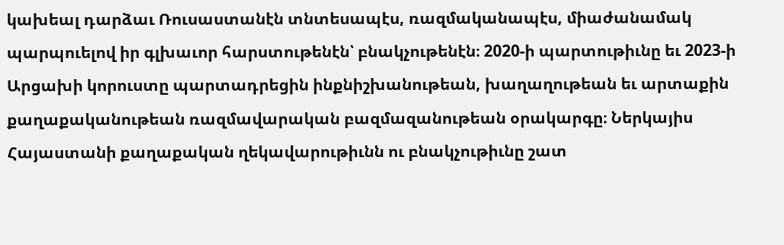կախեալ դարձաւ Ռուսաստանէն տնտեսապէս, ռազմականապէս, միաժանամակ պարպուելով իր գլխաւոր հարստութենէն՝ բնակչութենէն։ 2020-ի պարտութիւնը եւ 2023-ի Արցախի կորուստը պարտադրեցին ինքնիշխանութեան, խաղաղութեան եւ արտաքին քաղաքականութեան ռազմավարական բազմազանութեան օրակարգը։ Ներկայիս Հայաստանի քաղաքական ղեկավարութիւնն ու բնակչութիւնը շատ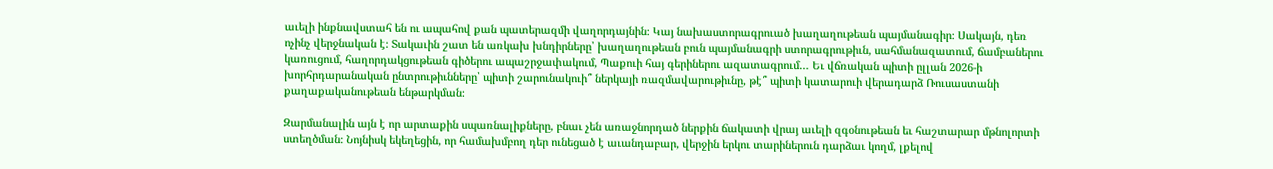աւելի ինքնավստահ են ու ապահով քան պատերազմի վաղորդայնին։ Կայ նախաստորագրուած խաղաղութեան պայմանագիր։ Սակայն, դեռ ոչինչ վերջնական է։ Տակաւին շատ են առկախ խնդիրները՝ խաղաղութեան բուն պայմանագրի ստորագրութիւն, սահմանազատում, ճամբաներու կառուցում, հաղորդակցութեան գիծերու ապաշրջափակում, Պաքուի հայ գերիներու ազատագրում… Եւ վճռական պիտի ըլլան 2026-ի խորհրդարանական ընտրութիւնները՝ պիտի շարունակուի՞ ներկայի ռազմավարութիւնը, թէ՞ պիտի կատարուի վերադարձ Ռուսաստանի քաղաքականութեան ենթարկման։

Զարմանալին այն է որ արտաքին սպառնալիքները, բնաւ չեն առաջնորդած ներքին ճակատի վրայ աւելի զգօնութեան եւ հաշտարար մթնոլորտի ստեղծման։ Նոյնիսկ եկեղեցին, որ համախմբող դեր ունեցած է աւանդաբար, վերջին երկու տարիներուն դարձաւ կողմ, լքելով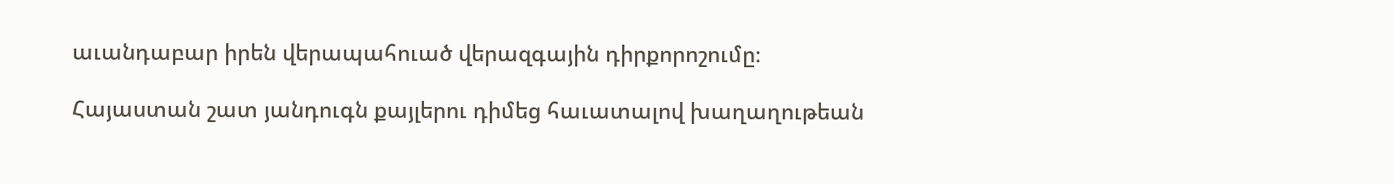աւանդաբար իրեն վերապահուած վերազգային դիրքորոշումը։

Հայաստան շատ յանդուգն քայլերու դիմեց հաւատալով խաղաղութեան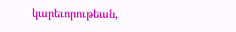կարեւորութեան,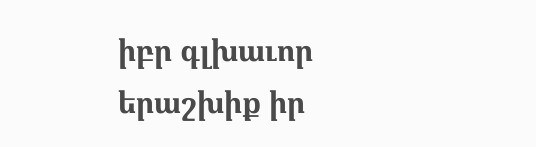իբր գլխաւոր երաշխիք իր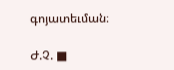գոյատեւման։

Ժ.Չ. ■